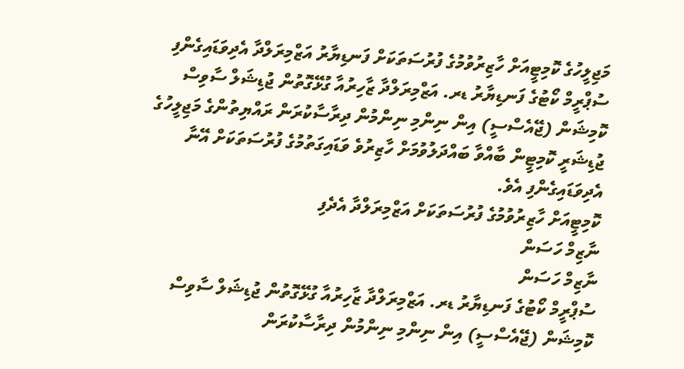މަޖިލީހުގެ ކޮމިޓީއަށް ހާޒިރުވުމުގެ ފުރުސަތަކަށް ފަނޑިޔާރު އަޒްމިރަލްދާ އެދިވަޑައިގެންފި
ސުޕްރީމް ކޯޓުގެ ފަނޑިޔާރު ޑރ. އަޒްމިރަލްދާ ޒާހިރުއާ ގުޅޭގޮތުން ޖުޑިޝަލް ސާވިސް ކޮމިޝަން (ޖޭއެސްސީ) އިން ނިންމި ނިންމުން ދިރާސާކުރަން ރައްޔިތުންގެ މަޖިލީހުގެ ޖުޑިޝަރީ ކޮމިޓީން ބާއްވާ ބައްދަލުވުމަށް ހާޒިރުވެ ވަޑައިގަތުމުގެ ފުރުސަތަކަށް އޭނާ އެދިވަޑައިގެންފި އެވެ.
ކޮމިޓީއަށް ހާޒިރުވުމުގެ ފުރުސަތަކަށް އަޒްމިރަލްދާ އެދެފި
ނާޒިމް ހަސަން
ނާޒިމް ހަސަން
ސުޕްރީމް ކޯޓުގެ ފަނޑިޔާރު ޑރ. އަޒްމިރަލްދާ ޒާހިރުއާ ގުޅޭގޮތުން ޖުޑިޝަލް ސާވިސް ކޮމިޝަން (ޖޭއެސްސީ) އިން ނިންމި ނިންމުން ދިރާސާކުރަން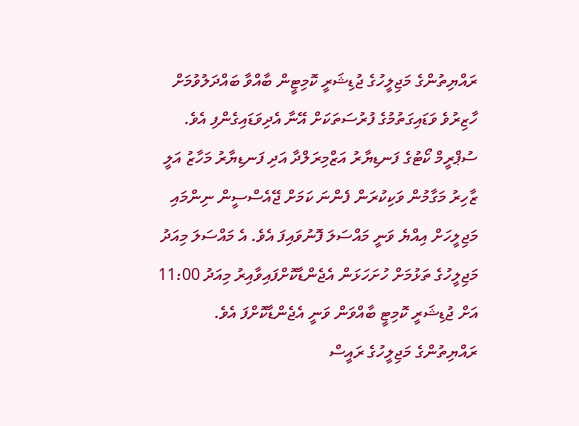ރައްޔިތުންގެ މަޖިލީހުގެ ޖުޑިޝަރީ ކޮމިޓީން ބާއްވާ ބައްދަލުވުމަށް ހާޒިރުވެ ވަޑައިގަތުމުގެ ފުރުސަތަކަށް އޭނާ އެދިވަޑައިގެންފި އެވެ.
ސުޕްރީމް ކޯޓުގެ ފަނޑިޔާރު އަޒްމިރަލްދާ އަދި ފަނޑިޔާރު މަހާޒު އަލީ ޒާހިރު މަގާމުން ވަކިކުރަން ފެންނަ ކަމަށް ޖޭއެސްސީން ނިންމައި މަޖިލީހަށް އިއްޔެ ވަނީ މައްސަލަ ފޮނުވައިފަ އެވެ. އެ މައްސަލަ މިއަދު މަޖިލީހުގެ ތަޅުމަށް ހުށަހަޅަން އެޖެންޑާކޮށްފައިވާއިރު މިއަދު 11:00 އަށް ޖުޑިޝަރީ ކޮމިޓީ ބާއްވަން ވަނީ އެޖެންޑާކޮށްފަ އެވެ.
ރައްޔިތުންގެ މަޖިލީހުގެ ރައީސް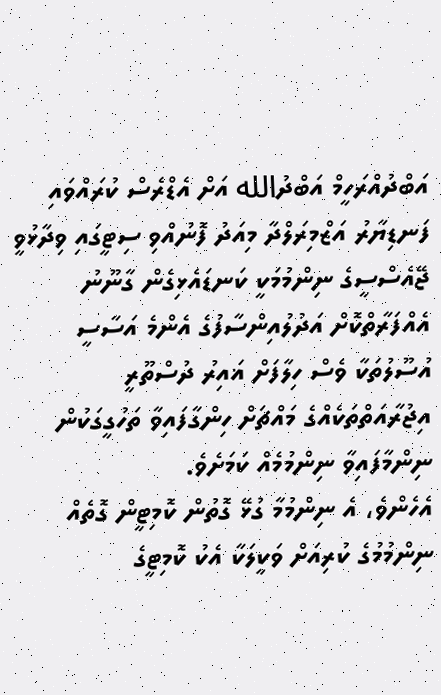އަބްދުއްރަހީމް އަބްދުالله އަށް އެޑްރެސް ކުރައްވައި ފަނޑިޔާރު އަޒްމިރަލްދާ މިއަދު ފޮނުއްވި ސިޓީގައި ވިދާޅުވީ ޖޭއެސްސީގެ ނިންމުމަކީ ކަނޑައެޅިގެން ގާނޫނު އެއްފަރާތްކޮށް އަދުލުއިންސާފުގެ އެންމެ އަސާސީ އުސޫލުތަކާ ވެސް ހިލާފަށް ޣައިރު ދުސްތޫރީ އިޖުރާއަތްތަކެއްގެ މައްޗަށް ހިންގާފައިވާ ތަހުގީގަކުން ނިންމާފައިވާ ނިންމުމެއް ކަމަށެވެ.
އެހެންވެ، އެ ނިންމުމާ ގުޅޭ ގޮތުން ކޮމިޓީން ގޮތެއް ނިންމުމުގެ ކުރިއަށް ވަކީލަކާ އެކު ކޮމިޓީގެ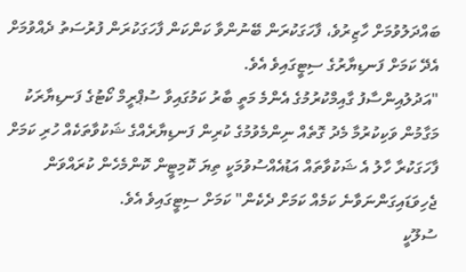ބައްދަލުވުމަށް ހާޒިރުވެ، ފާހަގަކުރަން ބޭނުންވާ ކަންކަން ފާހަގަކުރަން ފުރުސަތު ދެއްވުމަށް އެދޭ ކަމަށް ފަނޑިޔާރުގެ ސިޓީގައިވެ އެވެ.
"އަދުލުއިންސާފު ގާއިމްކުރުމުގެ އެންމެ މަތީ ބާރު ކަމުގައިވާ ސުޕްރީމް ކޯޓުގެ ފަނޑިޔާރަކު މަގާމުން ވަކިކުރުމާ މެދު ގޮތެއް ނިންމެވުމުގެ ކުރިން ފަނޑިޔާރެއްގެ ޝަކުވާތަކެއް ހުރި ކަމަށް ފާހަގަކުރާ ހާލު އެ ޝަކުވާތައް އަޑުއެއްސުވުމަކީ ތިޔަ ކޮމިޓީން ކޮންމެހެން ކުރައްވަން ޖެހިވަޑައިގަންނަވާނެ ކަމެއް ކަމަށް ދެކެން" ކަމަށް ސިޓީގައިވެ އެވެ.
ސުލޫކީ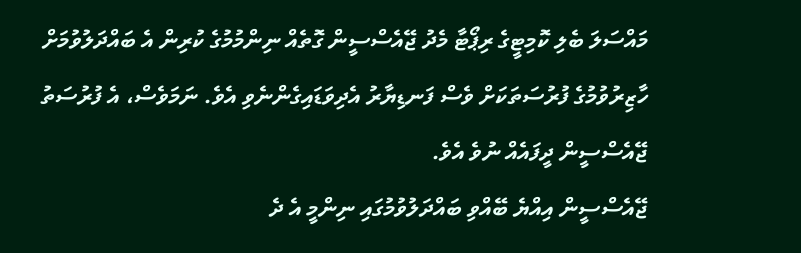މައްސަލަ ބެލި ކޮމިޓީގެ ރިޕޯޓާ މެދު ޖޭއެސްސީން ގޮތެއް ނިންމުމުގެ ކުރިން އެ ބައްދަލުވުމަށް ހާޒިރުވުމުގެ ފުރުސަތަކަށް ވެސް ފަނޑިޔާރު އެދިވަޑައިގެންނެވި އެވެ. ނަމަވެސް، އެ ފުރުސަތު ޖޭއެސްސީން ދީފައެއް ނުވެ އެވެ.
ޖޭއެސްސީން އިއްޔެ ބޭއްވި ބައްދަލުވުމުގައި ނިންމީ އެ ދެ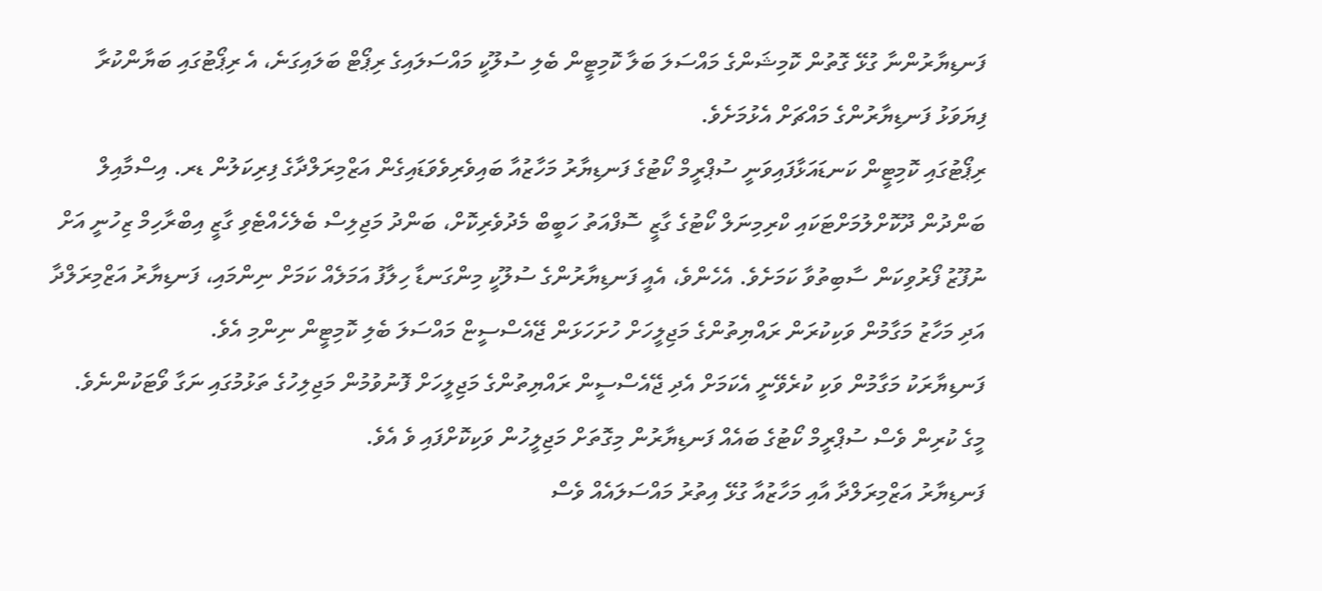ފަނޑިޔާރުންނާ ގުޅޭ ގޮތުން ކޮމިޝަންގެ މައްސަލަ ބަލާ ކޮމިޓީން ބެލި ސުލޫކީ މައްސަލައިގެ ރިޕޯޓް ބަލައިގަނެ، އެ ރިޕޯޓުގައި ބަޔާންކުރާ ފިޔަވަޅު ފަނޑިޔާރުންގެ މައްޗަށް އެޅުމަށެވެ.
ރިޕޯޓުގައި ކޮމިޓީން ކަނޑައަޅާފައިވަނީ ސުޕްރީމް ކޯޓުގެ ފަނޑިޔާރު މަހާޒުއާ ބައިވެރިވެވަޑައިގެން އަޒްމިރަލްދާގެ ފިރިކަލުން ޑރ. އިސްމާއިލް ބަންދުން ދޫކޮށްލުމަށްޓަކައި ކްރިމިނަލް ކޯޓުގެ ގާޒީ ސޮފްއަތު ހަބީބް މެދުވެރިކޮށް، ބަންދު މަޖިލިސް ބެލެހެއްޓެވި ގާޒީ އިބްރާހިމް ޒިހުނީ އަށް ނުފޫޒު ފޯރުވިކަން ސާބިތުވާ ކަމަށެވެ. އެހެންވެ، އެއީ ފަނޑިޔާރުންގެ ސުލޫކީ މިންގަނޑާ ހިލާފު އަމަލެއް ކަމަށް ނިންމައި، ފަނޑިޔާރު އަޒްމިރަލްދާ އަދި މަހާޒު މަގާމުން ވަކިކުރަން ރައްޔިތުންގެ މަޖިލީހަށް ހުށަހަޅަން ޖޭއެސްސީޏް މައްސަލަ ބެލި ކޮމިޓީން ނިންމި އެވެ.
ފަނޑިޔާރަކު މަގާމުން ވަކި ކުރެވޭނީ އެކަމަށް އެދި ޖޭއެސްސީން ރައްޔިތުންގެ މަޖިލީހަށް ފޮނުވުމުން މަޖިލިހުގެ ތަޅުމުގައި ނަގާ ވޯޓަކުންނެވެ. މީގެ ކުރިން ވެސް ސުޕްރީމް ކޯޓުގެ ބައެއް ފަނޑިޔާރުން މިގޮތަށް މަޖިލީހުން ވަކިކޮށްފައި ވެ އެވެ.
ފަނޑިޔާރު އަޒްމިރަލްދާ އާއި މަހާޒުއާ ގުޅޭ އިތުރު މައްސަލައެއް ވެސް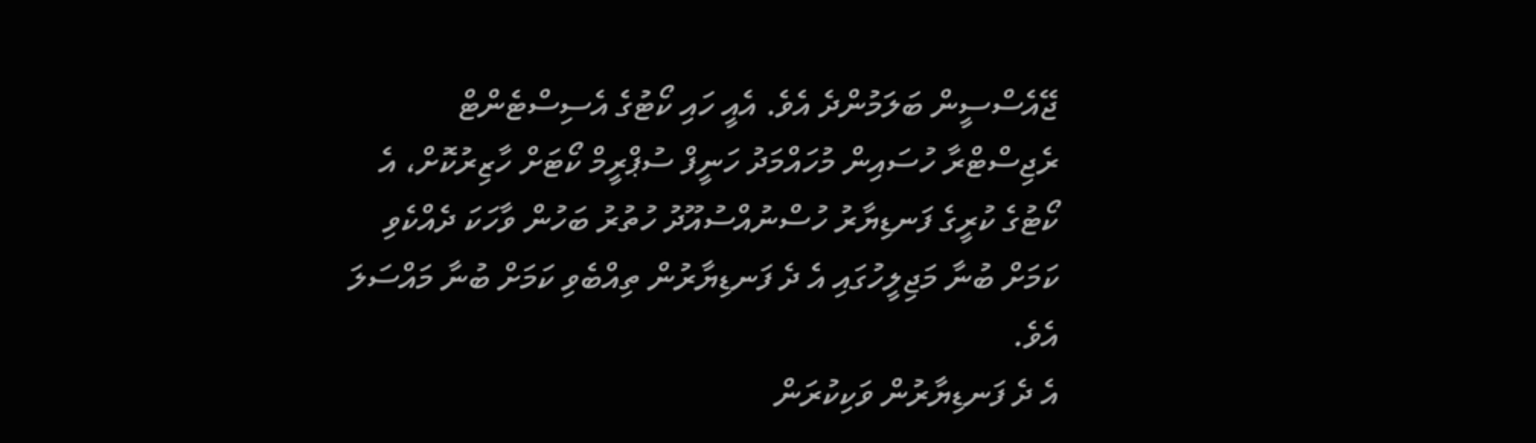ޖޭއެސްސީން ބަލަމުންދެ އެވެ. އެއީ ހައި ކޯޓުގެ އެސިސްޓެންޓް ރެޖިސްޓްރާ ހުސައިން މުހައްމަދު ހަނީފް ސުޕްރީމް ކޯޓަށް ހާޒިރުކޮށް، އެ ކޯޓުގެ ކުރީގެ ފަނޑިޔާރު ހުސްނުއްސުއޫދު ހުތުރު ބަހުން ވާހަކަ ދެއްކެވި ކަމަށް ބުނާ މަޖިލީހުގައި އެ ދެ ފަނޑިޔާރުން ތިއްބެވި ކަމަށް ބުނާ މައްސަލަ އެވެ.
އެ ދެ ފަނޑިޔާރުން ވަކިކުރަން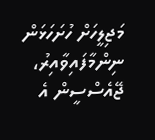މަޖިލީހަށް ހުށަހަޅަން ނިންމާފައިވާއިރު، ޖޭއެސްސީން އެ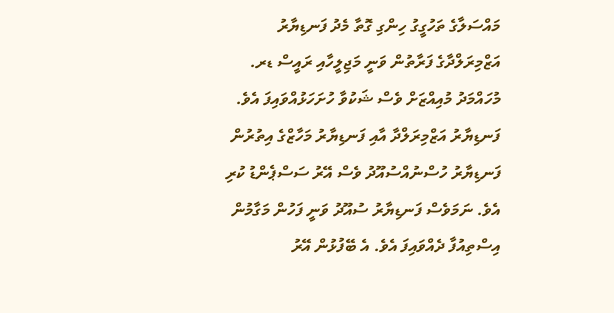މައްސަލާގެ ތަހުގީގު ހިންގި ގޮތާ މެދު ފަނޑިޔާރު އަޒްމިރަލްދާގެ ފަރާތުން ވަނީ މަޖިލީހާއި ރައީސް ޑރ. މުހައްމަދު މުއިއްޒަށް ވެސް ޝަކުވާ ހުށަހަޅުއްވައިފަ އެވެ.
ފަނޑިޔާރު އަޒްމިރަލްދާ އާއި ފަނޑިޔާރު މަހާޒްގެ އިތުރުން ފަނޑިޔާރު ހުސްނުއްސުއޫދު ވެސް އޭރު ސަސްޕެންޑު ކުރި އެވެ. ނަމަވެސް ފަނޑިޔާރު ސުއޫދު ވަނީ ފަހުން މަގާމުން އިސްތިއުފާ ދެއްވައިފަ އެވެ. އެ ބޭފުޅުން އޭރު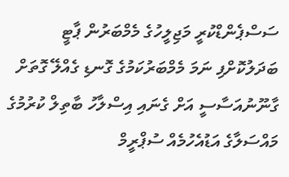ސަސްޕެންޑްކުރީ މަޖިލީހުގެ މެމްބަރުން ޕާޓީ ބަދަލުކޮށްފި ނަމަ މެމްބަރުކަމުގެ ގޮނޑި ގެއްލޭ ގޮތަށް ގާނޫނުއަސާސީ އަށް ގެނައި އިސްލާހު ބާތިލް ކުރުމުގެ މައްސަލާގެ އަޑުއެހުމެއް ސުޕްރީމް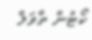ކޯޓުން ތާވަލް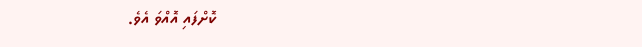ކޮށްފައި އޮއްވަ އެވެ.